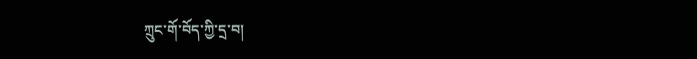ཀྲུང་གོ་བོད་ཀྱི་དྲ་བ།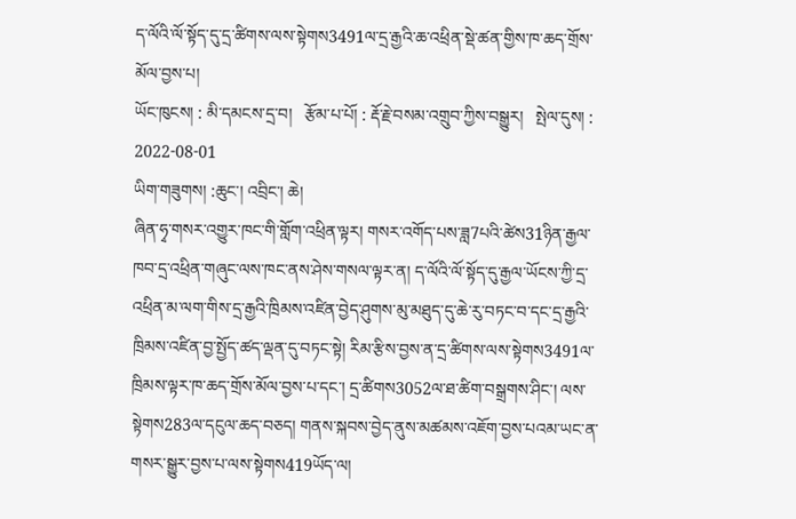ད་ལོའི་ལོ་སྟོད་དུ་དྲ་ཚིགས་ལས་སྟེགས3491ལ་དྲ་རྒྱའི་ཆ་འཕྲིན་སྡེ་ཚན་གྱིས་ཁ་ཆད་གྲོས་མོལ་བྱས་པ།
ཡོང་ཁུངས། : མི་དམངས་དྲ་བ།   རྩོམ་པ་པོ། : རྡོ་རྗེ་བསམ་འགྲུབ་ཀྱིས་བསྒྱུར།   སྤེལ་དུས། : 2022-08-01
ཡིག་གཟུགས། :ཆུང་། འབྲིང་། ཆེ།
ཞིན་ཧྭ་གསར་འགྱུར་ཁང་གི་གློག་འཕྲིན་ལྟར། གསར་འགོད་པས་ཟླ7པའི་ཚེས31ཉིན་རྒྱལ་ཁབ་དྲ་འཕྲིན་གཞུང་ལས་ཁང་ནས་ཤེས་གསལ་ལྟར་ན། ད་ལོའི་ལོ་སྟོད་དུ་རྒྱལ་ཡོངས་ཀྱི་དྲ་འཕྲིན་མ་ལག་གིས་དྲ་རྒྱའི་ཁྲིམས་འཛིན་བྱེད་ཤུགས་མུ་མཐུད་དུ་ཆེ་རུ་བཏང་བ་དང་དྲ་རྒྱའི་ཁྲིམས་འཛིན་བྱ་སྤྱོད་ཚད་ལྡན་དུ་བཏང་སྟེ། རིམ་རྩིས་བྱས་ན་དྲ་ཚིགས་ལས་སྟེགས3491ལ་ཁྲིམས་ལྟར་ཁ་ཆད་གྲོས་མོལ་བྱས་པ་དང་། དྲ་ཚིགས3052ལ་ཐ་ཚིག་བསྒྲགས་ཤིང་། ལས་སྟེགས283ལ་དངུལ་ཆད་བཅད། གནས་སྐབས་བྱེད་ནུས་མཚམས་འཇོག་བྱས་པའམ་ཡང་ན་གསར་སྒྱུར་བྱས་པ་ལས་སྟེགས419ཡོད་ལ།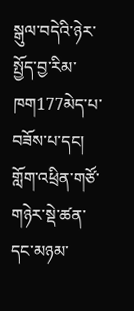སྒུལ་བདེའི་ཉེར་སྤྱོད་བྱ་རིམ་ཁག177མེད་པ་བཟོས་པ་དང། གློག་འཕྲིན་གཙོ་གཉེར་སྡེ་ཚན་དང་མཉམ་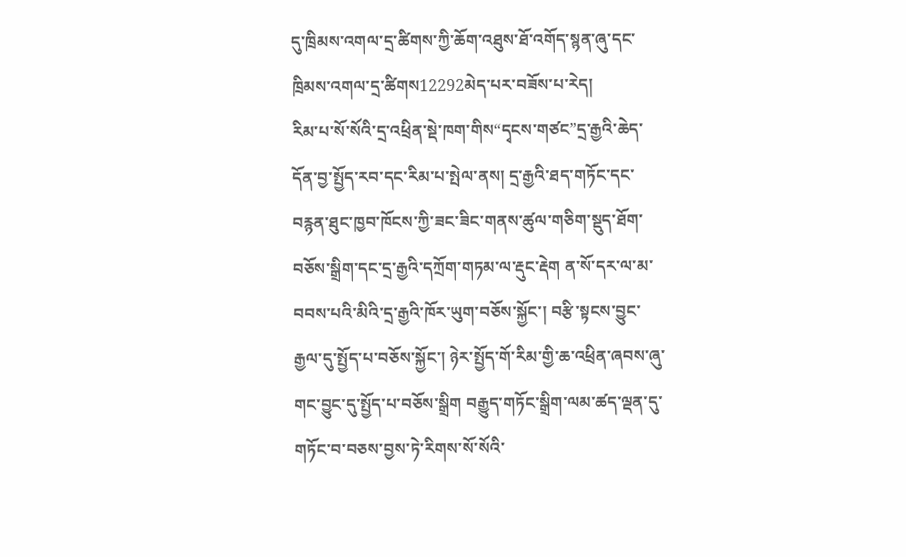དུ་ཁྲིམས་འགལ་དྲ་ཚིགས་ཀྱི་ཆོག་འཐུས་ཐོ་འགོད་སྙན་ཞུ་དང་ཁྲིམས་འགལ་དྲ་ཚིགས12292མེད་པར་བཟོས་པ་རེད།
རིམ་པ་སོ་སོའི་དྲ་འཕྲིན་སྡེ་ཁག་གིས“དྭངས་གཙང”དྲ་རྒྱའི་ཆེད་དོན་བྱ་སྤྱོད་རབ་དང་རིམ་པ་སྤེལ་ནས། དྲ་རྒྱའི་ཐད་གཏོང་དང་བརྙན་ཐུང་ཁྱབ་ཁོངས་ཀྱི་ཟང་ཟིང་གནས་ཚུལ་གཅིག་སྡུད་ཐོག་བཅོས་སྒྲིག་དང་དྲ་རྒྱའི་དཀྲོག་གཏམ་ལ་རྡུང་རྡེག ན་སོ་དར་ལ་མ་བབས་པའི་མིའི་དྲ་རྒྱའི་ཁོར་ཡུག་བཅོས་སྐྱོང་། བརྩི་སྟངས་བྱུང་རྒྱལ་དུ་སྤྱོད་པ་བཅོས་སྐྱོང་། ཉེར་སྤྱོད་གོ་རིམ་གྱི་ཆ་འཕྲིན་ཞབས་ཞུ་གང་བྱུང་དུ་སྤྱོད་པ་བཅོས་སྒྲིག བརྒྱུད་གཏོང་སྒྲིག་ལམ་ཚད་ལྡན་དུ་གཏོང་བ་བཅས་བྱས་ཏེ་རིགས་སོ་སོའི་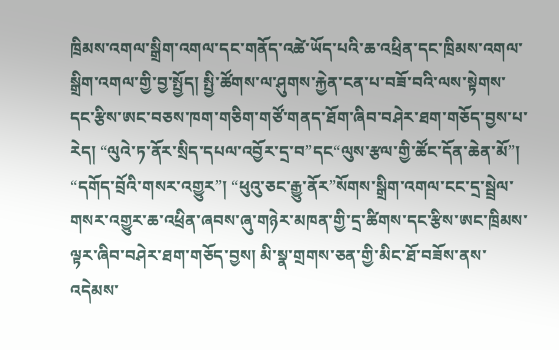ཁྲིམས་འགལ་སྒྲིག་འགལ་དང་གནོད་འཚེ་ཡོད་པའི་ཆ་འཕྲིན་དང་ཁྲིམས་འགལ་སྒྲིག་འགལ་གྱི་བྱ་སྤྱོད། སྤྱི་ཚོགས་ལ་ཤུགས་རྐྱེན་ངན་པ་བཟོ་བའི་ལས་སྟེགས་དང་རྩིས་ཨང་བཅས་ཁག་གཅིག་གཙོ་གནད་ཐོག་ཞིབ་བཤེར་ཐག་གཅོད་བྱས་པ་རེད། “ལུའེ་ཏ་ནོར་སྲིད་དཔལ་འབྱོར་དྲ་བ”དང“ལུས་རྩལ་གྱི་ཚོང་དོན་ཆེན་མོ”། “དགོད་བྲོའི་གསར་འགྱུར”། “ཕུའུ་ཅང་རྒྱུ་ནོར”སོགས་སྒྲིག་འགལ་ངང་དྲ་སྦྲེལ་གསར་འགྱུར་ཆ་འཕྲིན་ཞབས་ཞུ་གཉེར་མཁན་གྱི་དྲ་ཚིགས་དང་རྩིས་ཨང་ཁྲིམས་ལྟར་ཞིབ་བཤེར་ཐག་གཅོད་བྱས། མི་སྣ་གྲགས་ཅན་གྱི་མིང་ཐོ་བཟོས་ནས་འདེམས་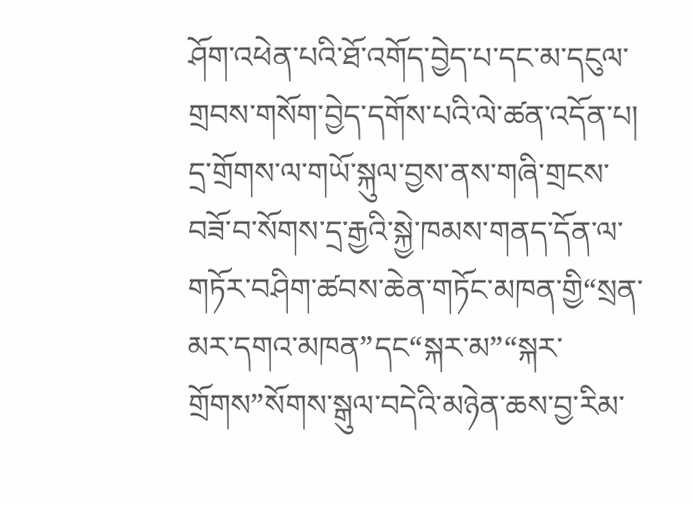ཤོག་འཕེན་པའི་ཐོ་འགོད་བྱེད་པ་དང་མ་དངུལ་གྲབས་གསོག་བྱེད་དགོས་པའི་ལེ་ཚན་འདོན་པ། དྲ་གྲོགས་ལ་གཡོ་སྐུལ་བྱས་ནས་གཞི་གྲངས་བཟོ་བ་སོགས་དྲ་རྒྱའི་སྐྱེ་ཁམས་གནད་དོན་ལ་གཏོར་བཤིག་ཚབས་ཆེན་གཏོང་མཁན་གྱི“སྲན་མར་དགའ་མཁན”དང“སྐར་མ”“སྐར་གྲོགས”སོགས་སྒུལ་བདེའི་མཉེན་ཆས་བྱ་རིམ་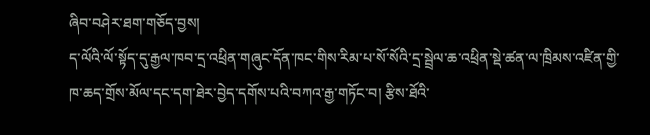ཞིབ་བཤེར་ཐག་གཅོད་བྱས།
ད་ལོའི་ལོ་སྟོད་དུ་རྒྱལ་ཁབ་དྲ་འཕྲིན་གཞུང་དོན་ཁང་གིས་རིམ་པ་སོ་སོའི་དྲ་སྦྲེལ་ཆ་འཕྲིན་སྡེ་ཚན་ལ་ཁྲིམས་འཛིན་གྱི་ཁ་ཆད་གྲོས་མོལ་དང་དག་ཐེར་བྱེད་དགོས་པའི་བཀའ་རྒྱ་གཏོང་བ། རྩིས་ཐོའི་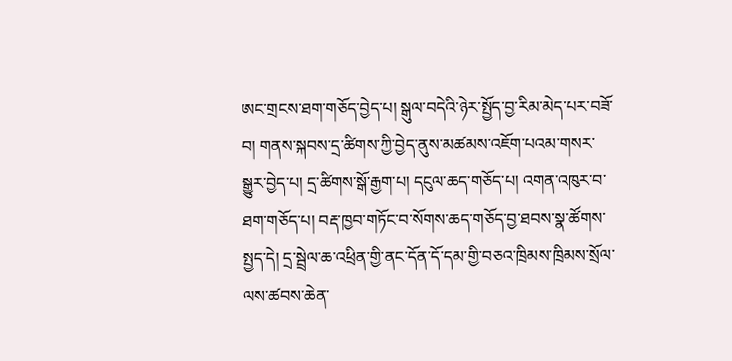ཨང་གྲངས་ཐག་གཅོད་བྱེད་པ། སྒུལ་བདེའི་ཉེར་སྤྱོད་བྱ་རིམ་མེད་པར་བཟོ་བ། གནས་སྐབས་དྲ་ཚིགས་ཀྱི་བྱེད་ནུས་མཚམས་འཇོག་པའམ་གསར་སྒྱུར་བྱེད་པ། དྲ་ཚིགས་སྒོ་རྒྱག་པ། དངུལ་ཆད་གཅོད་པ། འགན་འཁུར་བ་ཐག་གཅོད་པ། བརྡ་ཁྱབ་གཏོང་བ་སོགས་ཆད་གཅོད་བྱ་ཐབས་སྣ་ཚོགས་སྤྱད་དེ། དྲ་སྦྲེལ་ཆ་འཕྲིན་གྱི་ནང་དོན་དོ་དམ་གྱི་བཅའ་ཁྲིམས་ཁྲིམས་སྲོལ་ལས་ཚབས་ཆེན་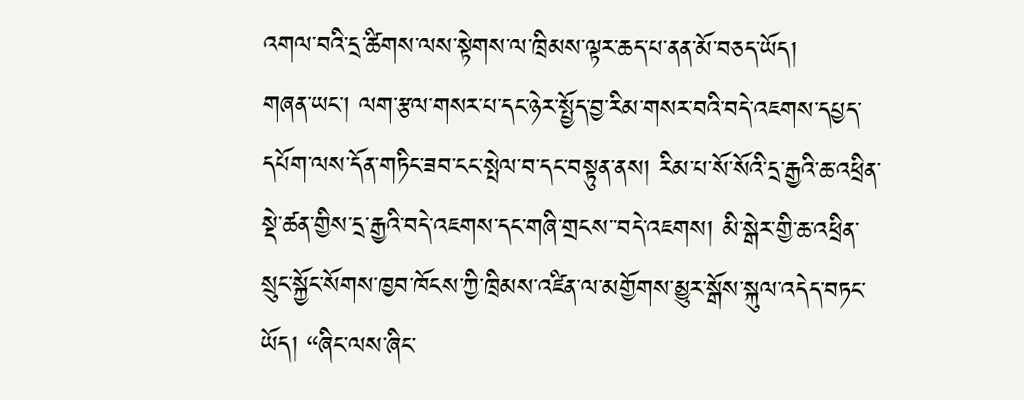འགལ་བའི་དྲ་ཚིགས་ལས་སྟེགས་ལ་ཁྲིམས་ལྟར་ཆད་པ་ནན་མོ་བཅད་ཡོད།
གཞན་ཡང་། ལག་རྩལ་གསར་པ་དང་ཉེར་སྤྱོད་བྱ་རིམ་གསར་བའི་བདེ་འཇགས་དཔྱད་དཔོག་ལས་དོན་གཏིང་ཟབ་ངང་སྤེལ་བ་དང་བསྟུན་ནས། རིམ་པ་སོ་སོའི་དྲ་རྒྱའི་ཆ་འཕྲིན་སྡེ་ཚན་གྱིས་དྲ་རྒྱའི་བདེ་འཇགས་དང་གཞི་གྲངས་་བདེ་འཇགས། མི་སྒེར་གྱི་ཆ་འཕྲིན་སྲུང་སྐྱོང་སོགས་ཁྱབ་ཁོངས་ཀྱི་ཁྲིམས་འཛིན་ལ་མགྱོགས་མྱུར་སྒོས་སྐུལ་འདེད་བཏང་ཡོད། “ཞིང་ལས་ཞིང་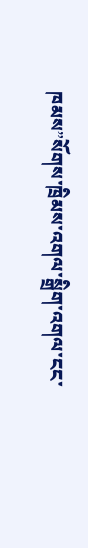ཁམས”སོགས་ཁྲིམས་འགལ་སྒྲིག་འགལ་ངང་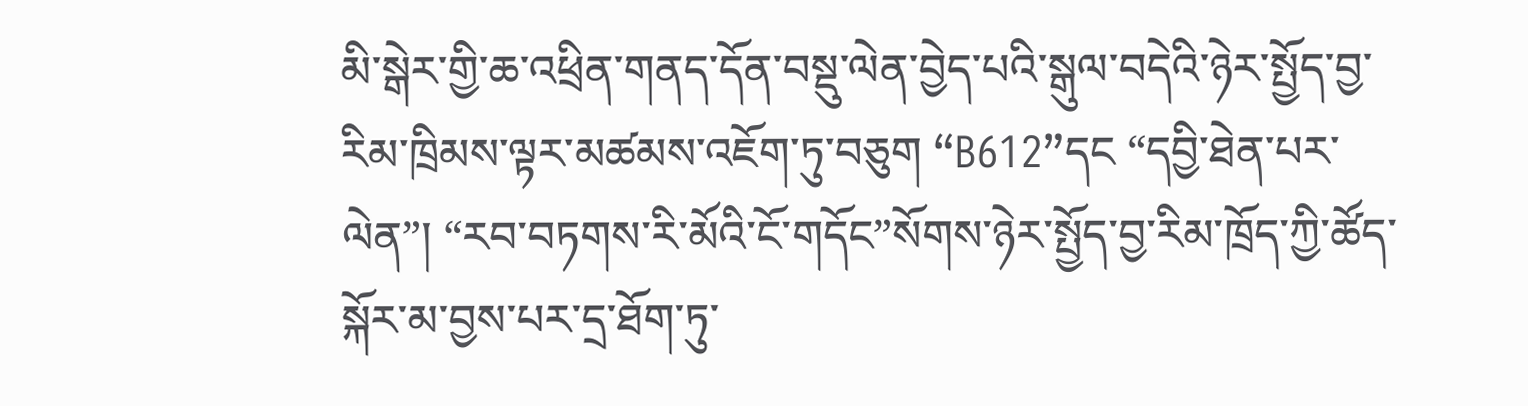མི་སྒེར་གྱི་ཆ་འཕྲིན་གནད་དོན་བསྡུ་ལེན་བྱེད་པའི་སྒུལ་བདེའི་ཉེར་སྤྱོད་བྱ་རིམ་ཁྲིམས་ལྟར་མཚམས་འཇོག་ཏུ་བཅུག “B612”དང “དབྱི་ཐེན་པར་ལེན”། “རབ་བཏགས་རི་མོའི་ངོ་གདོང”སོགས་ཉེར་སྤྱོད་བྱ་རིམ་ཁྲོད་ཀྱི་ཚོད་སྐོར་མ་བྱས་པར་དྲ་ཐོག་ཏུ་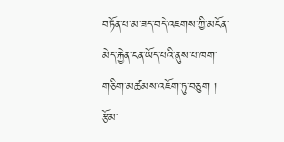བཏོན་པ་མ་ཟད་བདེ་འཇགས་ཀྱི་མངོན་མེད་རྐྱེན་ངན་ཡོད་པའི་ནུས་པ་ཁག་གཅིག་མཚམས་འཇོག་ཏུ་བཅུག །
རྩོམ་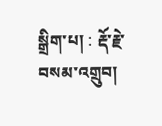སྒྲིག་པ། : རྡོ་རྗེ་བསམ་འགྲུབ།